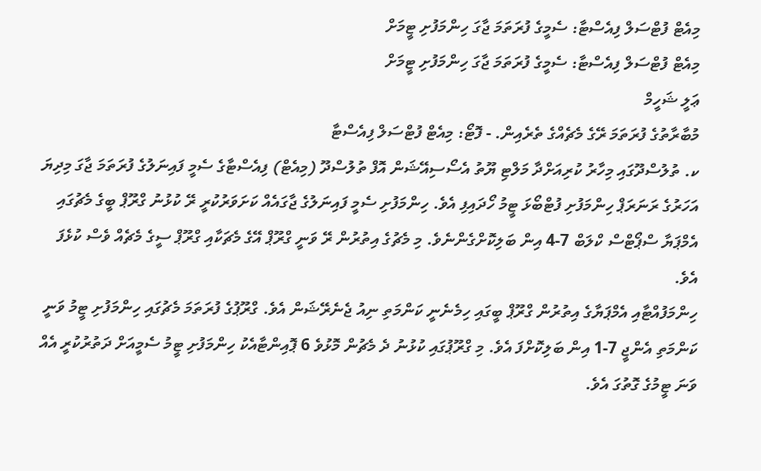މިއެޓް ފުޓްސަލް ފިއެސްޓާ: ސެމީގެ ފުރަތަމަ ޖާގަ ހިންމަފުށި ޓީމަށް
މިއެޓް ފުޓްސަލް ފިއެސްޓާ: ސެމީގެ ފުރަތަމަ ޖާގަ ހިންމަފުށި ޓީމަށް
ޢަލީ ޝަހީމް
މުބާރާތުގެ ފުރަތަމަ ރޭގެ މެޗެއްގެ ތެރެއިން. - ފޮޓޯ: މިއެޓް ފުޓްސަލް ފިއެސްޓާ
ކ. ތުލުސްދޫގައި މިހާރު ކުރިއަށްދާ މަލްޓި ޔޫތު އެސޯސިއޭޝަން އޮފް ތުލުސްދޫ (މިއެޓް) ފިއެސްޓާގެ ސެމީ ފައިނަލުގެ ފުރަތަމަ ޖާގަ މިދިޔަ އަހަރުގެ ރަނަރަޕް ހިންމަފުށި ފުޓްބޯޅަ ޓީމު ހޯދައިފި އެވެ. ހިންމަފުށި ސެމީ ފައިނަލުގެ ޖާގައެއް ކަށަވަރުކުރީ ރޭ ކުޅުނު ގްރޫޕް ބީގެ މެޗުގައި އެމްޕަޔާ ސްޕޯޓްސް ކްލަބް 7-4 އިން ބަލިކޮށްގެންނެވެ. މި މެޗުގެ އިތުރުން ރޭ ވަނީ ގްރޫޕް އޭގެ މެޗަކާއި ގްރޫޕް ސީގެ މެޗެއް ވެސް ކުޅެފަ އެވެ.
ހިންމަފުއްޓާއި އެމްޕަޔާގެ އިތުރުން ގްރޫޕް ބީގައި ހިމެނެނީ ކަންމަތި ނިއު ޖެނެރޭޝަން އެވެ. ގްރޫޕުގެ ފުރަތަމަ މެޗުގައި ހިންމަފުށި ޓީމު ވަނީ ކަންމަތި އެންޖީ 7-1 އިން ބަލިކޮށްފަ އެވެ. މި ގްރޫޕުގައި ކުޅުނު ދެ މެޗުން މޮޅުވެ 6 ޕޮއިންޓާއެކު ހިންމަފުށި ޓީމު ސެމީއަށް ދަތުރުކުރީ އެއް ވަނަ ޓީމުގެ ގޮތުގަ އެވެ.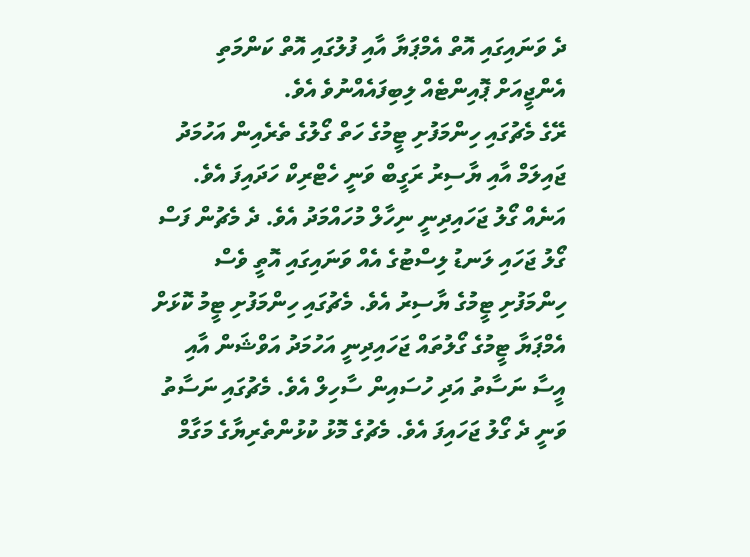ދެ ވަނައިގައި އޮތް އެމްޕަޔާ އާއި ފުލުގައި އޮތް ކަންމަތި އެންޖީއަށް ޕޮއިންޓެއް ލިބިފައެއްނުވެ އެވެ.
ރޭގެ މެޗުގައި ހިންމަފުށި ޓީމުގެ ހަތް ގޯލުގެ ތެރެއިން އަހުމަދު ޖައިލަމް އާއި ޔާސިރު ރަގީބް ވަނީ ހެޓްރިކް ހަދައިފަ އެވެ. އަނެއް ގޯލު ޖަހައިދިނީ ނިހާލް މުހައްމަދު އެވެ. ދެ މެޗުން ފަސް ގޯލު ޖަހައި ލަނޑު ލިސްޓުގެ އެއް ވަނައިގައި އޮތީ ވެސް ހިންމަފުށި ޓީމުގެ ޔާސިރު އެވެ. މެޗުގައި ހިންމަފުށި ޓީމު ކޮޅަށް އެމްޕަޔާ ޓީމުގެ ގޯލުތައް ޖަހައިދިނީ އަހުމަދު އަވްޝަން އާއި އީސާ ނަސާތު އަދި ހުސައިން ސާހިލް އެވެ. މެޗުގައި ނަސާތު ވަނީ ދެ ގޯލު ޖަހައިފަ އެވެ. މެޗުގެ މޮޅު ކުޅުންތެރިޔާގެ މަގާމް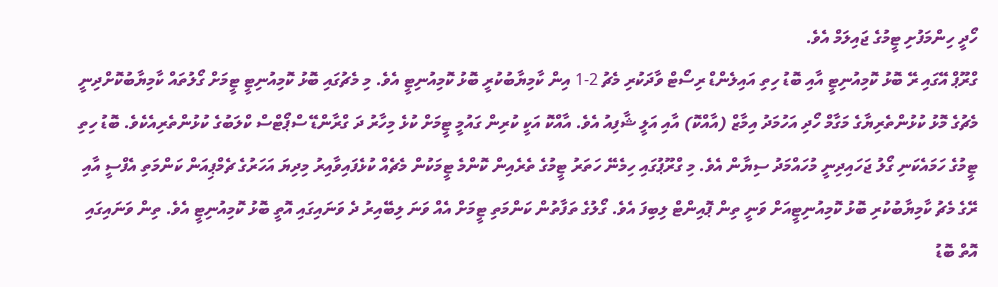ހޯދީ ހިންމަފުށި ޓީމުގެ ޖައިލަމް އެވެ.
ގްރޫޕް އޭގައި ރޭ ބޮޅު ކޮމިއުނިޓީ އާއި ބޮޑު ހިތި އައިލެންޑް ރިސޯޓް ވާދަކުރި މެޗު 2-1 އިން ކާމިޔާބުކުރީ ބޮޅު ކޮމިއުނިޓީ އެވެ. މި މެޗުގައި ބޮޅު ކޮމިއުނިޓީ ޓީމަށް ގޯލުތައް ކާމިޔާބުކޮށްދިނީ މެޗުގެ މޮޅު ކުޅުންތެރިޔާގެ މަގާމް ހޯދި އަހުމަދު އިމާޒް (އާއްކޮ) އާއި އަލީ ޝާފިއު އެވެ. އާއްކޮ އަކީ ކުރިން ގައުމީ ޓީމަށް ކުޅެ މިހާރު ދަ ގްރާންޑޭ ސްޕޯޓްސް ކްލަބުގެ ކުޅުންތެރިއެކެވެ. ބޮޑު ހިތި ޓީމުގެ ހަމައެކަނި ގޯލު ޖަހައިދިނީ މުހައްމަދު ސިޔާން އެވެ. މި ގްރޫޕުގައި ހިމެނޭ ހަތަރު ޓީމުގެ ތެރެއިން ކޮންމެ ޓީމަކުން މެޗެއް ކުޅެފައިވާއިރު މިދިޔަ އަހަރުގެ ޗެމްޕިއަން ކަންމަތި އެފްސީ އާއި ރޭގެ މެޗު ކާމިޔާބުކުރި ބޮޅު ކޮމިއުނިޓީއަށް ވަނީ ތިން ޕޮއިންޓް ލިބިފަ އެވެ. ގޯލުގެ ތަފާތުން ކަންމަތި ޓީމަށް އެއް ވަނަ ލިބޭއިރު ދެ ވަނައިގައި އޮތީ ބޮޅު ކޮމިއުނިޓީ އެވެ. ތިން ވަނައިގައި އޮތް ބޮޑު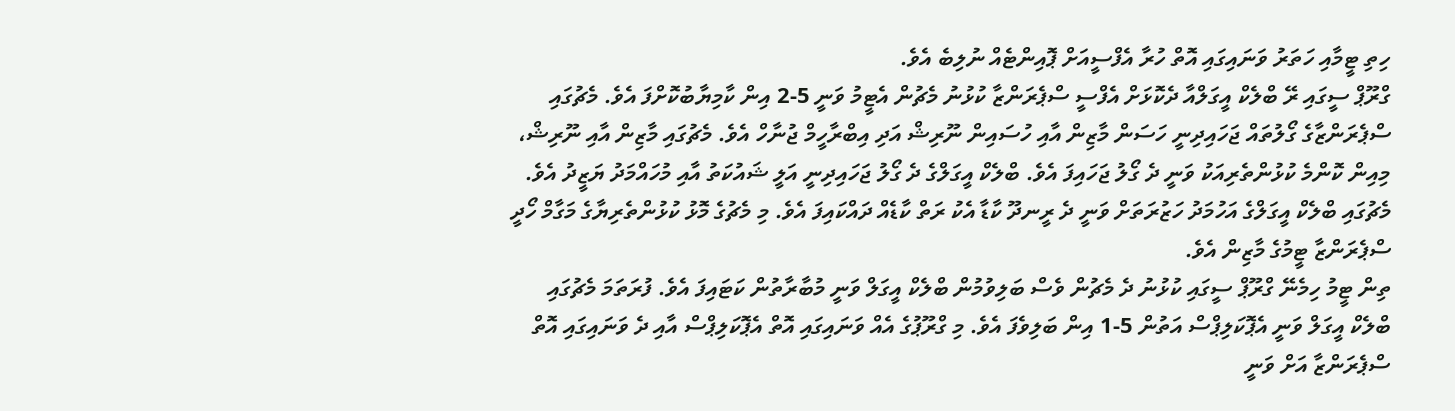ހިތި ޓީމާއި ހަތަރު ވަނައިގައި އޮތް ހުރާ އެފްސީއަށް ޕޮއިންޓެއް ނުލިބެ އެވެ.
ގްރޫޕް ސީގައި ރޭ ބްލެކް އީގަލްއާ ދެކޮޅަށް އެފްސީ ސްޕެރަންޒާ ކުޅުނު މެޗުން އެޓީމު ވަނީ 5-2 އިން ކާމިޔާބުކޮށްފަ އެވެ. މެޗުގައި ސްޕެރަންޒާގެ ގޯލުތައް ޖަހައިދިނީ ހަސަން މާޒިން އާއި ހުސައިން ނޫރިޝް އަދި އިބްރާހީމް ޖުނާހް އެވެ. މެޗުގައި މާޒިން އާއި ނޫރިޝް، މިއިން ކޮންމެ ކުޅުންތެރިއަކު ވަނީ ދެ ގޯލު ޖަހައިފަ އެވެ. ބްލެކް އީގަލްގެ ދެ ގޯލު ޖަހައިދިނީ އަލީ ޝައުކަތު އާއި މުހައްމަދު ޔަޒީދު އެވެ. މެޗުގައި ބްލެކް އީގަލްގެ އަހުމަދު ހަޒުރަތަށް ވަނީ ދެ ރީނދޫ ކާޑާ އެކު ރަތް ކާޑެއް ދައްކައިފަ އެވެ. މި މެޗުގެ މޮޅު ކުޅުންތެރިޔާގެ މަގާމް ހޯދީ ސްޕެރަންޒާ ޓީމުގެ މާޒިން އެވެ.
ތިން ޓީމު ހިމެނޭ ގްރޫޕް ސީގައި ކުޅުނު ދެ މެޗުން ވެސް ބަލިވުމުން ބްލެކް އީގަލް ވަނީ މުބާރާތުން ކަޓައިފަ އެވެ. ފުރަތަމަ މެޗުގައި ބްލެކް އީގަލް ވަނީ އެޕޮކަލިޕްސް އަތުން 5-1 އިން ބަލިވެފަ އެވެ. މި ގްރޫޕުގެ އެއް ވަނައިގައި އޮތް އެޕޮކަލިޕްސް އާއި ދެ ވަނައިގައި އޮތް ސްޕެރަންޒާ އަށް ވަނީ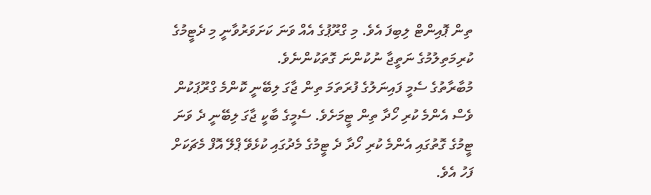ތިން ޕޮއިންޓް ލިބިފަ އެވެ. މި ގްރޫޕުގެ އެއް ވަނަ ކަށަވަރުވާނީ މި ދެޓީމުގެ ކުރިމަތިލުމުގެ ނަތީޖާ ނުކުންނަ ގޮތަކުންނެވެ.
މުބާރާތުގެ ސެމީ ފައިނަލުގެ ފުރަތަމަ ތިން ޖާގަ ލިބޭނީ ކޮންމެ ގްރޫޕަކުން ވެސް އެންމެ ކުރި ހޯދާ ތިން ޓީމަށެވެ. ސެމީގެ ބާކީ ޖާގަ ލިބޭނީ ދެ ވަނަ ޓީމުގެ ގޮތުގައި އެންމެ ކުރި ހޯދާ ދެ ޓީމުގެ މެދުގައި ކުޅެވޭ ޕްލޭ އޮފް މެޗަކަށް ފަހު އެވެ.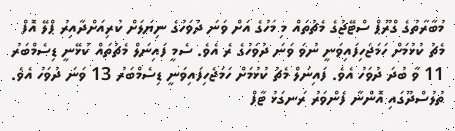މުބާރާތުގެ ގްރޫޕް ސްޓޭޖުގެ މެޗުތައް މި މަހުގެ އަށް ވަނަ ދުވަހުގެ ނިޔަލަށް ކުރިއަށްދާއިރު ޕްލޭ އޮފް މެޗު ކުޅުމަށް ހަމަޖެހިފައިވަނީ ނުވަ ވަނަ ދުވަހުގެ ރެ އެވެ. ސެމީ ފައިނަލް މެޗުތައް ކުޅޭނީ ޑިސެމްބަރު 11 ވާ ބުދަ ދުވަހު އެވެ. ފައިނަލް މެޗު ކުޅުމަށް ހަމަޖެހިފައިވަނީ ޑިސެމްބަރު 13 ވަނަ ދުވަހު އެވެ. ތުލުސްދޫގައި އޮންނާ ފެންވަރު ރަނގަޅު ޓާފް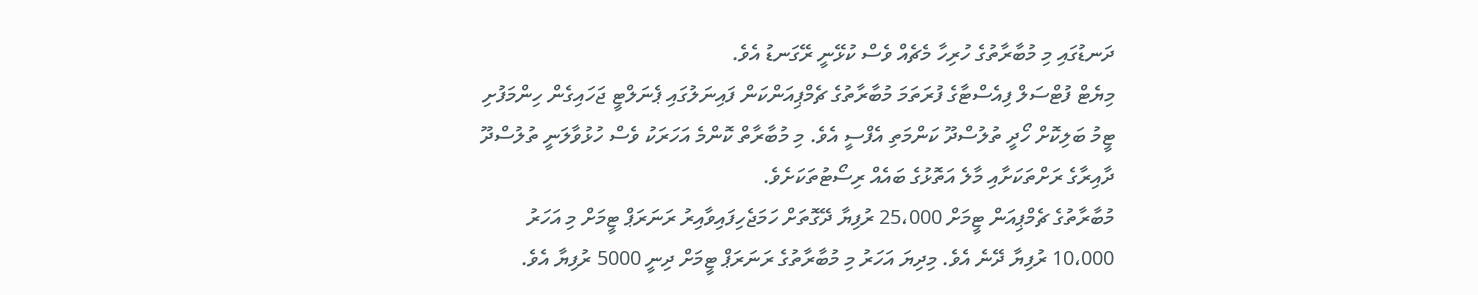ދަނޑުގައި މި މުބާރާތުގެ ހުރިހާ މެޗެއް ވެސް ކުޅޭނީ ރޭގަނޑު އެވެ.
މިޔެޓް ފުޓްސަލް ފިއެސްޓާގެ ފުރަތަމަ މުބާރާތުގެ ޗެމްޕިއަންކަން ފައިނަލުގައި ޕެނަލްޓީ ޖަހައިގެން ހިންމަފުށި ޓީމު ބަލިކޮށް ހޯދީ ތުލުސްދޫ ކަންމަތި އެފްސީ އެވެ. މި މުބާރާތް ކޮންމެ އަހަރަކު ވެސް ހުޅުވާލަނީ ތުލުސްދޫ ދާއިރާގެ ރަށްތަކަށާއި މާލެ އަތޮޅުގެ ބައެއް ރިސޯޓުތަކަށެވެ.
މުބާރާތުގެ ޗެމްޕިއަން ޓީމަށް 25،000 ރުފިޔާ ދޭގޮތަށް ހަމަޖެހިފައިވާއިރު ރަނަރަޕް ޓީމަށް މި އަހަރު 10،000 ރުފިޔާ ދޭނެ އެވެ. މިދިޔަ އަހަރު މި މުބާރާތުގެ ރަނަރަޕް ޓީމަށް ދިނީ 5000 ރުފިޔާ އެވެ.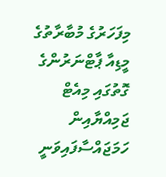މިފަހަރުގެ މުބާރާތުގެ މީޑިއާ ޕާޓްނަރުންގެ ގޮތުގައި މިއެޓް ޖަމިއްޔާއިން ހަމަޖައްސާފައިވަނީ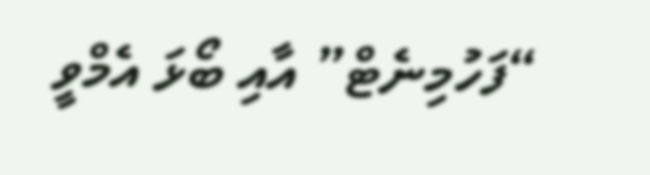“ފަހުމިނެޓް” އާއި ބޯޅަ އެމްވީ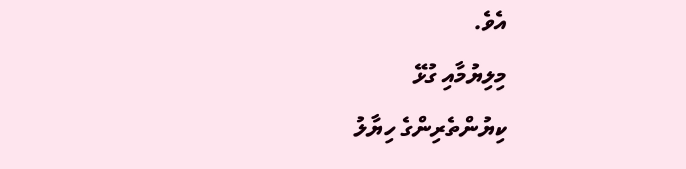އެވެ.
މިލިޔުމާއި ގުޅޭ
ކިޔުންތެރިންގެ ހިޔާލު